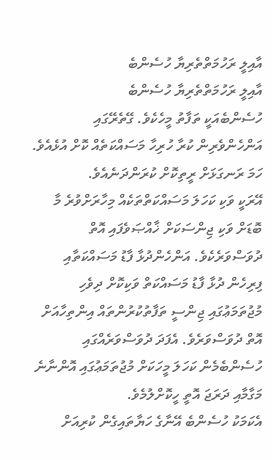އާއިލީ ރަހުމަތްތެރިޔާ ހުސެންބެ
އާއިލީ ރަހުމަތްތެރިޔާ ހުސެންބެ
ހުސެންބެއަކީ ތަފާތު މީހެކެވެ. ގޭތެރޭގައި އަންހެންވެރިން ކުރާ ހުރިހާ މަސައްކަތެއް ކޮށް އުޅެއެވެ. ހަމަ ރަނގަޅަށް ރީތިކޮށް ކުރަންދަނެއެވެ.
އޭރަކީ ވަކި ކަހަލަ މަސައްކަތްތަކެއް މިހާރަށްވުރެ މާ ބޮޑަށް ވަކި ޖިންސަކަށް ޚާއްޞަވެފައި އޮތް ދުވަސްވަރެކެވެ. އަންހެންދުޅާ ފާޑު މަސައްކަތާއި ފިރިހެން ދުޅާ ފާޑު މަސައްކަތް ވަކިކޮށް ދިވެހި މުޖުތަމަޢުގައި ޖިންސީ ތަފާތުކުރުންތައް އިންތިހާއަށް އޮތް ދުވަސްވަރެވެ. އެފަދަ ދުވަސްވަރެއްގައި ހުސެންބެމެން ކަހަލަ މީހަކަށް މުޖުތަމަޢުގައި އޮންނާނެ މަގާމާއި ދަރަޖަ އޮތީ ހީކޮށްލުމެވެ.
އެކަމަކު ހުސެންބެ އޭނާގެ ހަޔާތައިގެން ކުރިއަށް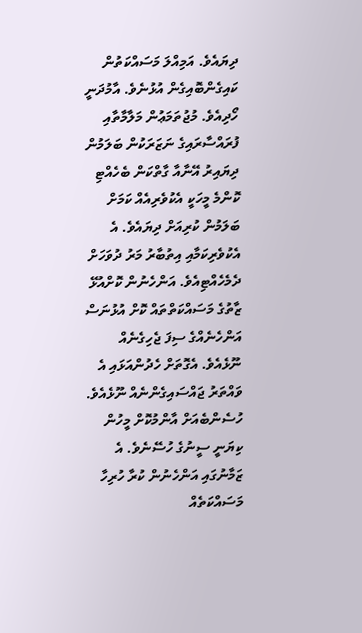ދިޔައެވެ. އަމިއްލަ މަސައްކަތުން ކައިގެންބޮއިގެން އުޅުނެވެ. އާމުދަނީ ހޯދިއެވެ. މުޖުތަމަޢުން މަލާމާތާއި ފުރައްސާރައިގެ ނަޒަރަކުން ބަލަމުން ދިޔައިރު އޭނާއާ ގާތްކަން ބެހެއްޓި ކޮންމެ މީހަކީ އެކުވެރިއެއް ކަމަށް ބަލަމުން ކުރިއަށް ދިޔައެވެ. އެ އެކުވެރިކަމާއި އިތުބާރު މަރު ދުވަހަށް ދެމެހެއްޓިއެވެ. އަންހެނުން ކޮށްއުޅޭ ޒާތުގެ މަސައްކަތްތައް ކޮށް އުޅުނަސް އަންހެނެއްގެ ސިފަ ޖެހިގެނެއް ނޫޅެއެވެ. އެގޮތަށް ހެދުންއަޅައި އެ ވައްތަރު ޖައްސައިގެންނެއް ނޫޅެއެވެ.
ހުސެންބެއަށް އާންމުކޮށް މީހުން ކިޔަނީ ސީނުގެ ހުސޭނެވެ. އެ ޒަމާނުގައި އަންހެނުން ކުރާ ހުރިހާ މަސައްކަތެއް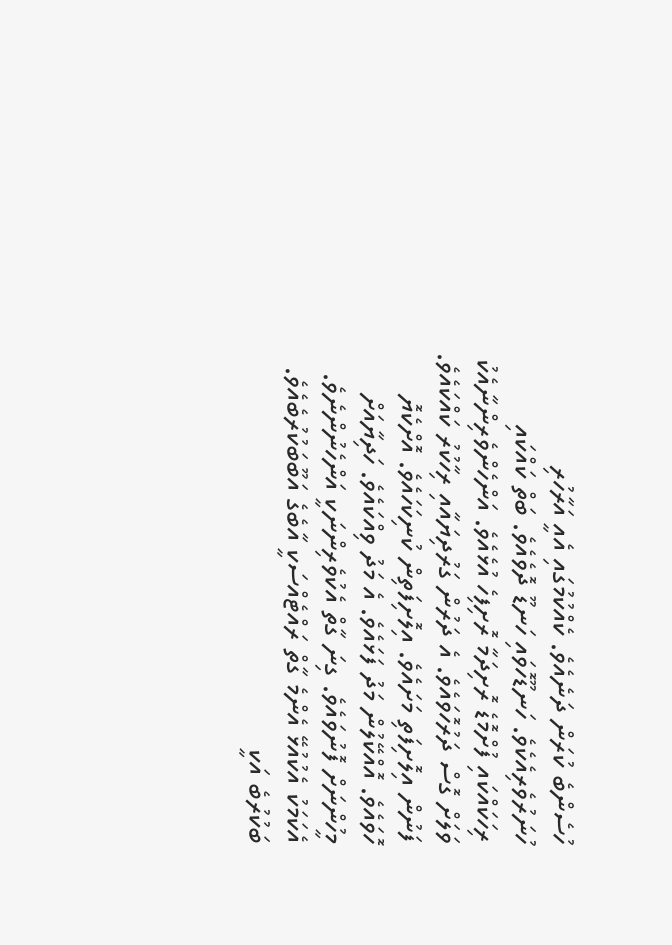ހުސެންބެ ކުރަން ދަނެއެވެ. ކެއްކުމުގައި އެއީ އަރާހުރި ހުނަރުވެރިއެކެވެ. ހަނޑޫހޮވައި ހަނޑޫ ދޮވެއެވެ. ބަތް ކައްކައި ރިހަކައްކައި ފުށްމޮޑެ ރޮށިދަމާ ރޮށިފިހެ އުޅެއެވެ. އަންހެންވެރިންނާއެކު ވަލަށް ގޮސް ދަރުހޮވައެވެ. އެ ދަރުން ގަރުދިޔައާއި ރިހާކުރު ކައްކައެވެ. ފަނުން އިލޮށިފަތި މަށައެވެ. އިލޮށިފަތިން ކުނިކަހައެވެ. އޮށްކެޔޮ ހޮވައެވެ. އޮއްކޭލުން މަދު ފަޅައެވެ. އެ މަދު ވިއްކައެވެ. ހަދިޔާއަށް މީހުންނަށް ފޮނުވައެވެ. ގިނަ ގާތް އެކުވެރިންނަކީ އަންހެނުންނެވެ. އެކަމަކު އެކުއުޅޭ އެންމެ ގާތް ރައްޓެއްސަކީ އާބެގެ އަބޫބަކުރުބެއެވެ.
ބަކުރުބެ އަކީ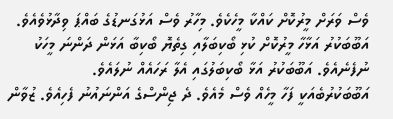ވެސް ވަރަށް މީރުކޮށް ކައްކާ މީހެކެވެ. މިހާރު ވެސް އަޅުގަނޑުގެ ބައްޕަ ވިދާޅުވެއެވެ. އަބޫބަކުރު އަޅާހާ މީރުކޮށް ކުޅި ބޯކިބަލާއި ގިތެޔޮ ބޯކިބާ އަޅަން ދަންނަ މީހަކު ނުފެނެއެވެ. އަބޫބަކުރު އަޅާ ބޯކިބަލުގައި އެލާ ރަހައެއް ނުލައެވެ.
އަބޫބަކުރުބެއަކީ ފަހާ މީހެއް ވެސް މެއެވެ. ދެ ޖިންސްގެ އަންނައުނު ފެހިއެވެ. ޒުވާން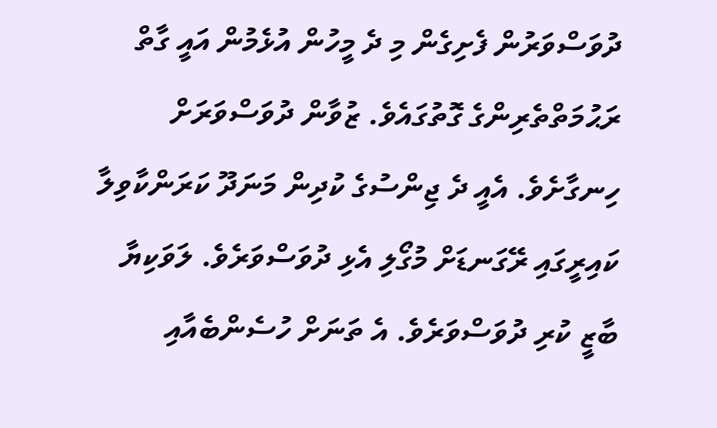ދުވަސްވަރުން ފެށިގެން މި ދެ މީހުން އުޅެމުން އައީ ގާތް ރަޙުމަތްތެރިންގެ ގޮތުގައެވެ. ޒުވާން ދުވަސްވަރަށް ހިނގާށެވެ. އެއީ ދެ ޖިންސުގެ ކުދިން މަނަދޫ ކަރަންކާވިލާ ކައިރީގައި ރޭގަނޑަށް މުގޯލި އެޅި ދުވަސްވަރެވެ. ލަވަކިޔާ ބާޒީ ކުރި ދުވަސްވަރެވެ. އެ ތަނަށް ހުސެންބެއާއި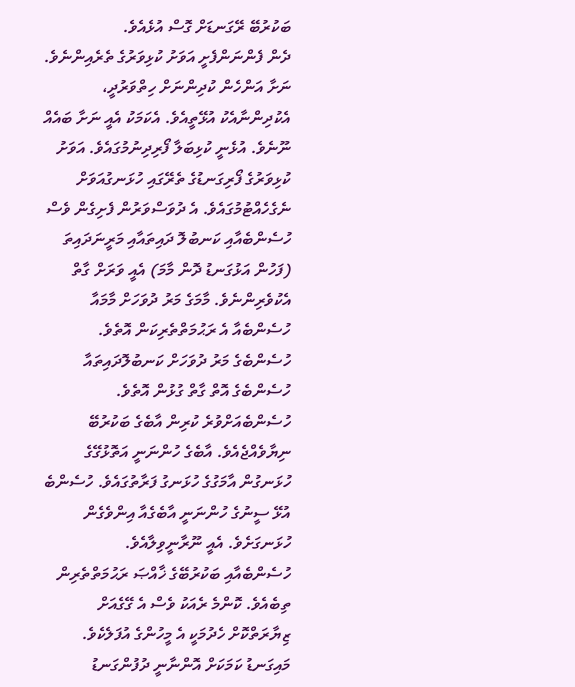ބަކުރުބޭ ރޭގަނޑަށް ގޮސް އުޅެއެވެ.
ދެން ފެންނަންފެށީ އަވަށު ކުޅިވަރުގެ ތެރެއިންނެވެ. ނަށާ އަންހެން ކުދިންނަށް ހިތްވަރުދީ، އެކުދިންނާއެކު އުޅޭތީއެވެ. އެކަމަކު އެއީ ނަށާ ބައެއް ނޫނެވެ. އުޅެނީ ކުޅިބަލާ ފޯރިދިނުމުގައެވެ. އަވަށު ކުޅިވަރުގެ ފޯރިގަނޑުގެ ތެރޭގައި ހުޅަނގުއަވަށް ނެގެހެއްޓުމުގައެވެ. އެ ދުވަސްވަރުން ފެށިގެން ވެސް ހުސެންބެއާއި ކަނބުލޮ ދައިތައާއި މަރީނަދައިތަ (ފަހުން އަޅުގަނޑު ދޮން މާމަ) އެއީ ވަރަށް ގާތް އެކުވެރިންނެވެ. މާމަގެ މަރު ދުވަހަށް މާމައާ ހުސެންބެއާ އެ ރަޙުމަތްތެރިކަން އޮތެވެ. ހުސެންބެގެ މަރު ދުވަހަށް ކަނބުލޮދައިތައާ ހުސެންބެގެ އޮތް ގާތް ގުޅުން އޮތެވެ. ހުސެންބެއަށްވުރެ ކުރިން އާބެގެ ބަކުރުބޭ ނިޔާވެއްޖެއެވެ. އާބެގެ ހުންނަނީ އަތޮޅުގޭގެ ހުޅަނގުން އާމަގުގެ ހުޅަނގު ފަރާތުގައެވެ. ހުސެންބެ އުޅޭ ސީނުގެ ހުންނަނީ އާބެގެއާ އިންވެގެން ހުޅަނގަށެވެ. އެއީ ނޫރާނީވިލާއެވެ.
ހުސެންބެއާއި ބަކުރުބޭގެ ޚާއްޞަ ރަޙުމަތްތެރިން ތިބެއެވެ. ކޮންމެ ރެއަކު ވެސް އެ ގޭގެއަށް ޒިޔާރަތްކޮށް ހެދުމަކީ އެ މީހުންގެ އުފަލެކެވެ. މައިގަނޑު ކަމަކަށް އޮންނާނީ ދުފުންގަނޑު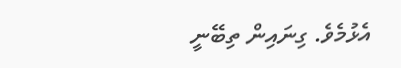އެޅުމެވެ. ގިނައިން ތިބޭނީ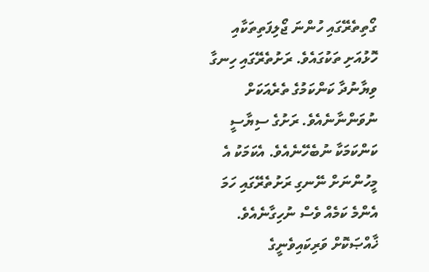ގޯތިތެރޭގައި ހުންނަ ޖޯލިފަތިތަކާއި ހޮޅުއަށި ތަކުގައެވެ. ރަށުތެރޭގައި ހިނގާ ވިޔާނުދާ ކަންކަމުގެ ތެރެއަކަށް ނުވަންނާނެއެވެ. ރަށުގެ ސިޔާސީ ކަންކަމަކާ ނުބެހޭނެއެވެ. އެކަމަކު އެ މީހުންނަށް ނޭނގި ރަށުތެރޭގައި ހަމަ އެންމެ ކަމެއް ވެސް ނުހިގާނެއެވެ. ޚާއްޞަކޮށް ވަރިކައިވެނީގެ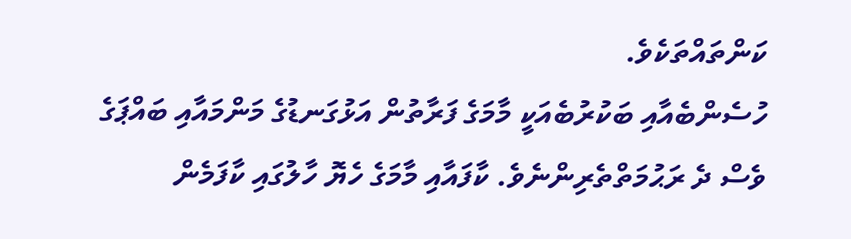ކަންތައްތަކެވެ.
ހުސެންބެއާއި ބަކުރުބެއަކީ މާމަގެ ފަރާތުން އަޅުގަނޑުގެ މަންމައާއި ބައްޕަގެ ވެސް ދެ ރަޙުމަތްތެރިންނެވެ. ކާފައާއި މާމަގެ ހެޔޮ ހާލުގައި ކާފަމެން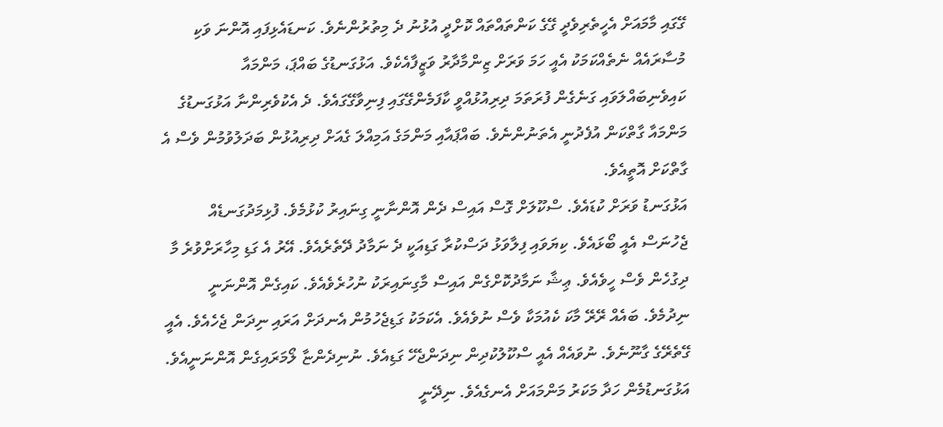ގޭގައި މާމައަށް އެހީތެރިވެދީ ގޭގެ ކަންތައްތައް ކޮށްދީ އުޅުނު ދެ މިތުރުންނެވެ. ކަނޑައެޅިފައި އޮންނަ ވަކި މުސާރައެއް ނެތެއްކަމަކު އެއީ ހަމަ ވަރަށް ޒިންމާދާރު ވަޒީފާއެކެވެ. އަޅުގަނޑުގެ ބައްޕަ، މަންމައާ ކައިވެނިބައްލަވައި ގަނެގެން ފުރަތަމަ ދިރިއުޅުއްވީ ކާފަމެންގޭގައި ފިނިވާގޭގައެވެ. ދެ އެކުވެރިންނާ އަޅުގަނޑުގެ މަންމައާ ގާތްކަން އުފެދުނީ އެތަނުންނެވެ. ބައްޕައާއި މަންމަގެ އަމިއްލަ ގެއަށް ދިރިއުޅުން ބަދަލުވުމުން ވެސް އެ ގާތްކަށް އޮތީއެވެ.
އަޅުގަނޑު ވަރަށް ކުޑައެވެ. ސްކޫލަށް ގޮސް އައިސް ދެން އޮންނާނީ ގިނައިރު ކުޅުމެވެ. ފުޅިމަދުގަނޑެއް ޖެހުނަސް އެއީ ބޯޅައެވެ. ކިޔަވައި ފިލާވަޅު ދަސްކުރާ ގަޑިއަކީ ދެ ނަމާދު ދޭތެރެއެވެ. އޭރު އެ ގަޑި މިހާރަށްވުރެ މާ ދިގުހެން ވެސް ހީވެއެވެ. ޢިޝާ ނަމާދުކޮށްގެން އައިސް މާގިނައިރަކު ނުހުރެވެއެވެ. ކައިގެން އޮންނަނީ ނިދުމެވެ. ބައެއް ރޭރޭ މާކަ ކެއުމަކާ ވެސް ނުވެއެވެ. އެކަމަކު ގަޑިޖެހުމުން އެނދަށް އަރައި ނިދަން ޖެހެއެވެ. އެއީ ގޭތެރޭގެ ގާނޫނެވެ. ނުވައެއް އެއީ ސްކޫލުކުދިން ނިދަންޖެހޭ ގަޑިއެވެ. ނުނިދެންޏާ ލޯމަރައިގެން އޮންނަނީއެވެ. އަޅުގަނޑުމެން ހަދާ މަކަރު މަންމައަށް އެނގެއެވެ. ނިދޭނީ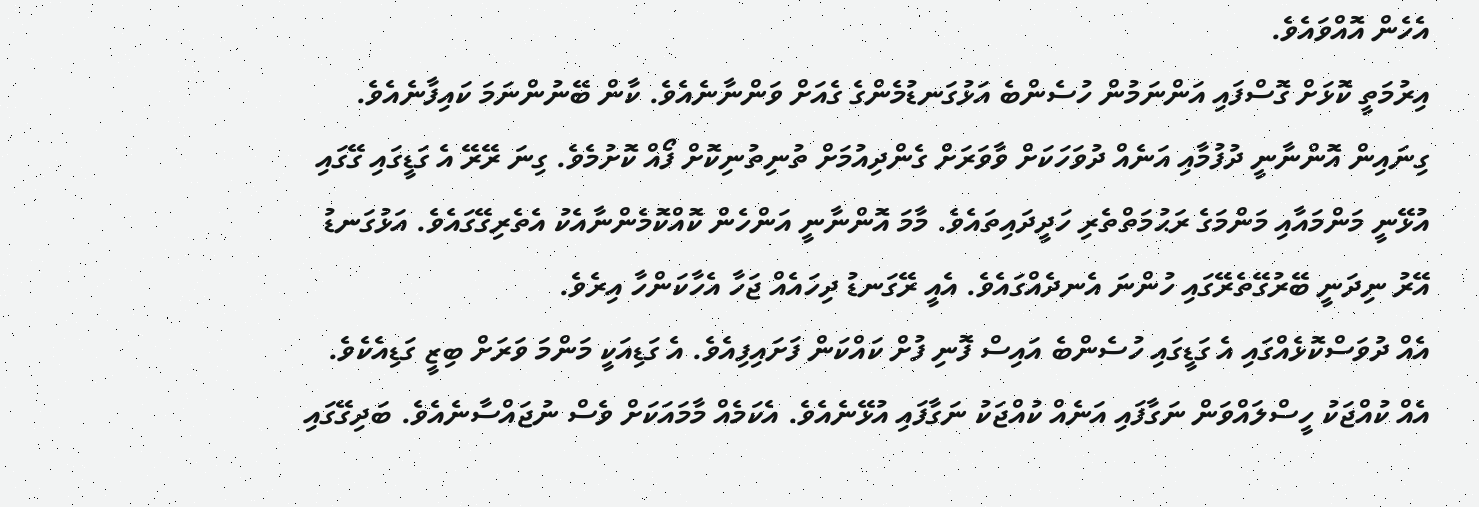އެހެން އޮއްވައެވެ.
އިރުމަތީ ކޮޅަށް ގޮސްފައި އަންނަމުން ހުސެންބެ އަޅުގަނޑުމެންގެ ގެއަށް ވަންނާނެއެވެ. ކާން ބޭނުންނަމަ ކައިފާނެއެވެ. ގިނައިން އޮންނާނީ ދުފުމާއި އަނެއް ދުވަހަކަށް ވާވަރަށް ގެންދިއުމަށް ތުނިތުނިކޮށް ފޯއް ކޮށުމެވެ. ގިނަ ރޭރޭ އެ ގަޑީގައި ގޭގައި އުޅޭނީ މަންމައާއި މަންމަގެ ރަޙުމަތްތެރި ހަދީދައިތައެވެ. މާމަ އޮންނާނީ އަންހެން ކޮއްކޮމެންނާއެކު އެތެރިގޭގައެވެ. އަޅުގަނޑު އޭރު ނިދަނީ ބޭރުގޭތެރޭގައި ހުންނަ އެނދެއްގައެވެ. އެއީ ރޭގަނޑު ދިހައެއް ޖަހާ އެހާކަންހާ އިރެވެ.
އެއް ދުވަސްކޮޅެއްގައި އެ ގަޑީގައި ހުސެންބެ އައިސް ފޮނި ފުށް ކައްކަން ފަށައިފިއެވެ. އެ ގަޑިއަކީ މަންމަ ވަރަށް ބިޒީ ގަޑިއެކެވެ. އެއް ކުއްޖަކު ހީސްލައްވަން ނަގާފައި އަނެއް ކުއްޖަކު ނަގާފައި އުޅޭނެއެވެ. އެކަމެއް މާމައަކަށް ވެސް ނުޖައްސާނެއެވެ. ބަދިގޭގައި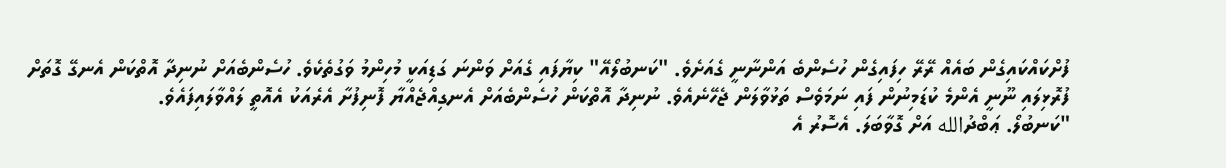ފުށްކައްކައިގެން ބައެއް ރޭރޭ ހިފައިގެން ހުސެންބެ އަންނާނީ ގެއަށެވެ. "ކަނބުލޯއޭ" ކިޔާފައި ގެއަށް ވަންނަ ގަޑިއަކީ މުހިންމު ވަގުތެކެވެ. ހުސެންބެއަށް ނުނިދާ އޮތްކަން އެނގޭ ގޮތަށް ފުރޮޅިލައި ނޫނީ އެންމެ ކުޑަމިނުން ފައި ނަމަވެސް ތަޅުވާލަން ޖެހޭނެއެވެ. ނުނިދާ އޮތްކަން ހުސެންބެއަށް އެނގިއްޖެއްޔާ ފޮނިފުށާ އެރެއަކު އެއޮތީ ލައްވާލައިފައެވެ.
"ކަނބުލޯ. ޢަބްދުالله އަށް ގޮވާބަލަ. އެސޮރު އެ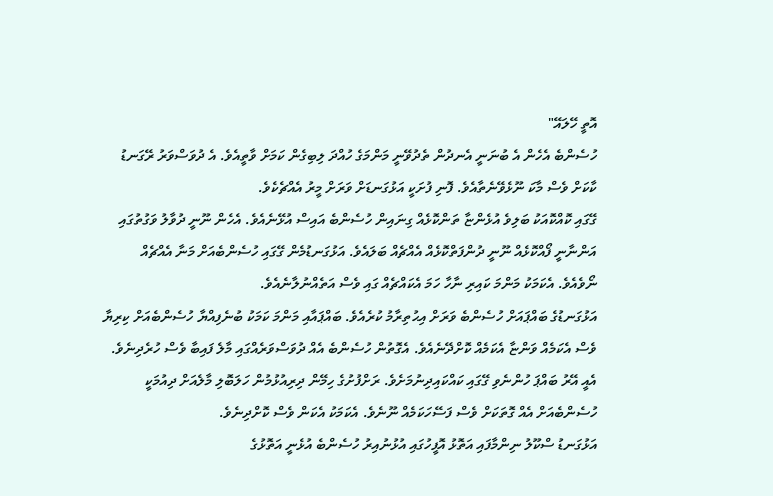އޮތީ ހޭލައޭ"
ހުސެންބެ އެހެން އެ ބުނަނީ އެނދުން ތެދުވޭނީ މަންމަގެ ހުއްދަ ލިބިގެން ކަމަށް ވާތީއެވެ. އެ ދުވަސްވަރު ރޭގަނޑު ކާކަށް ވެސް މާކަ ނޫޅެވޭނެތާއެވެ. ފޮނި ފުށަކީ އަޅުގަނޑަށް ވަރަށް މީރު އެއްޗެކެވެ.
ގޭގައި ކޮއްކޮއަކު ބަލިވެ އުޅެންޏާ ތަންކޮޅެއް ގިނައިން ހުސެންބެ އައިސް އުޅޭނެއެވެ. އެހެން ނޫނީ ދުވާލު ވަގުތުގައި އަންނާނީ ފޯއްކޮޅެއް ނޫނީ ދުންފަތްކޮޅެއް އެއްޗެއް ބަލައެވެ. އަޅުގަނޑުމެން ގޭގައި ހުސެންބެއަށް މަނާ އެއްޗެއް ނޯވެއެވެ. އެކަމަކު މަންމަ ކައިރި ނާހާ ހަމަ އެކައްޗެއް ގައި ވެސް އަތެއްނުލާނެއެވެ.
އަޅުގަނޑުގެ ބައްޕައަށް ހުސެންބެ ވަރަށް އިޙުތިރާމު ކުރެއެވެ. ބައްޕައާއި މަންމަ ކަމަކު ބުނެފިއްޔާ ހުސެންބެއަށް ކިރިޔާ ވެސް އެކަމެއް ވަންޏާ އެކަމެއް ކޮށްދޭނެއެވެ. އެގޮތުން ހުސެންބެ އެއް ދުވަސްވަރެއްގައި މާލެ ފައިބާ ވެސް ހުރެދިނެވެ. އެއީ އޭރު ބައްޕަ ހުންނެވި ގޭގައި ކައްކައިދިނުމަށެވެ. ރަށްފުށުގެ ހިމޭން ދިރިއުޅުމުން ހަލަބޮލި މާލެއަށް ދިއުމަކީ ހުސެންބެއަށް އެއް ގޮތަކަށް ވެސް ފަސޭހަކަމެއް ނޫނެވެ. އެކަމަކު އެކަން ވެސް ކޮށްދިނެވެ.
އަޅުގަނޑު ސްކޫލު ނިންމާފައި އަތޮޅު އޮފީހުގައި އުޅުނުއިރު ހުސެންބެ އުޅެނީ އަތޮޅުގެ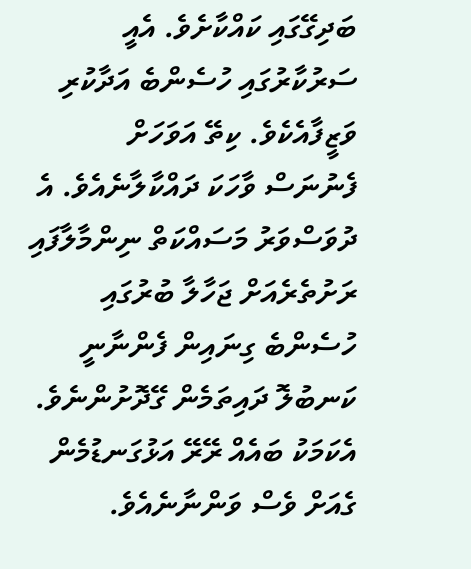ބަދިގޭގައި ކައްކާށެވެ. އެއީ ސަރުކާރުގައި ހުސެންބެ އަދާކުރި ވަޒީފާއެކެވެ. ކިތޭ އަވަހަށް ފެނުނަސް ވާހަކަ ދައްކާލާނެއެވެ. އެ ދުވަސްވަރު މަސައްކަތް ނިންމާލާފައި ރަށުތެރެއަށް ޖަހާލާ ބުރުގައި ހުސެންބެ ގިނައިން ފެންނާނީ ކަނބުލޮ ދައިތަމެން ގޭދޮށުންނެވެ. އެކަމަކު ބައެއް ރޭރޭ އަޅުގަނޑުމެން ގެއަށް ވެސް ވަންނާނެއެވެ.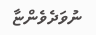ނުވަދެވެންޏާ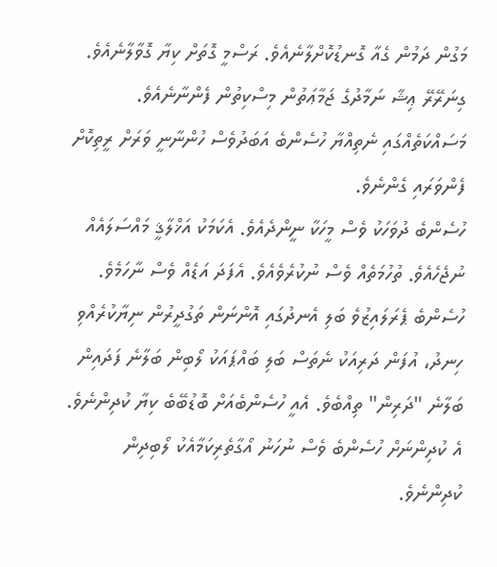މަގުން ދަމުން ގެއާ ގޮނޑުކޮށްލާނެއެވެ. ރަސްމީ ގޮތަށް ކިޔާ ގޮވާލާނެއެވެ. ގިނަރޭރޭ ޢިޝާ ނަމާދުގެ ޖަމާޢަތުން މިސްކިތުން ފެންނާނެއެވެ. މަސައްކަތެއްގައި ނެތިއްޔާ ހުސެންބެ އަބަދުވެސް ހުންނާނީ ވަރަށް ރީތިކޮށް ފެންވަރައި ގެންނެވެ.
ހުސެންބެ ދުވަހަކު ވެސް މީހަކާ ނީންދެއެވެ. އެކަމަކު އަޚްލާޤީ މައްސަލައެއް ނުޖެހެއެވެ. ތުހުމަތެއް ވެސް ނުކުރެވެއެވެ. އެފަދަ އަޑެއް ވެސް ނާހަމެވެ. ހުސެންބެ ޕެރަލައިޒުވެ ބަލި އެނދުގައި އޮންނަން ތަގުދީރުން ނިޔާކުރެއްވި ހިނދު، އުފަން ދަރިއަކު ނެތަސް ބަލި ބައްޕައަކު ލޯބިން ބަލާނެ ފަދައިން ބަލާނެ "ދަރިން" ތިއްބެވެ. އެއީ ހުސެންބެއަށް ބޮޑުބޭބެ ކިޔާ ކުދިންނެވެ. އެ ކުދިންނަށް ހުސެންބެ ވެސް ނުހަނު އޯގާތެރިކަމާއެކު ލޯބިދިން ކުދިންނެވެ.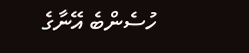ހުސެންބެ އޭނާގެ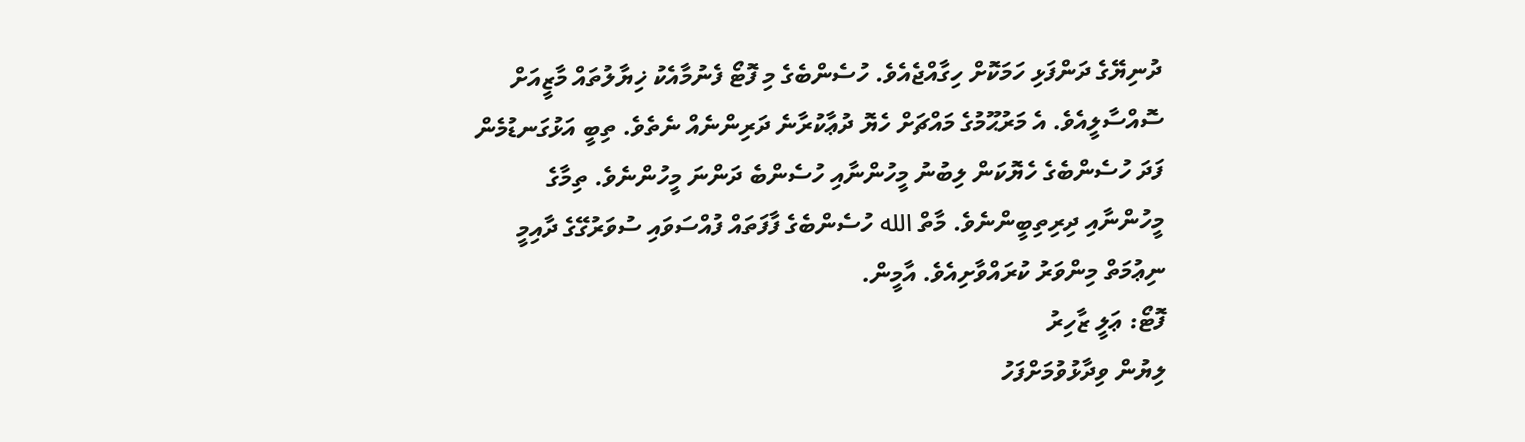ދުނިޔޭގެ ދަންފަޅި ހަމަކޮށް ހިގާއްޖެއެވެ. ހުސެންބެގެ މި ފޮޓޯ ފެނުމާއެކު ޚިޔާލުތައް މާޒީއަށް ސޮއްސާލީއެވެ. އެ މަރުޙޫމުގެ މައްޗަށް ހެޔޮ ދުޢާކުރާނެ ދަރިންނެއް ނެތެވެ. ތިބީ އަޅުގަނޑުމެން ފަދަ ހުސެންބެގެ ހެޔޮކަން ލިބުނު މީހުންނާއި ހުސެންބެ ދަންނަ މީހުންނެވެ. ތިމާގެ މީހުންނާއި ދިރިތިބީންނެވެ. މާތް الله ހުސެންބެގެ ފާފަތައް ފުއްސަވައި ސުވަރުގޭގެ ދާއިމީ ނިޢުމަތް މިންވަރު ކުރައްވާށިއެވެ. އާމީން.
ފޮޓޯ: ޢަލީ ޒާހިރު
ލިޔުން ވިދާޅުވުމަށްފަހު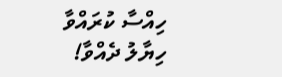ހިއްސާ ކުރައްވާ
ހިޔާލު ދެއްވާ!